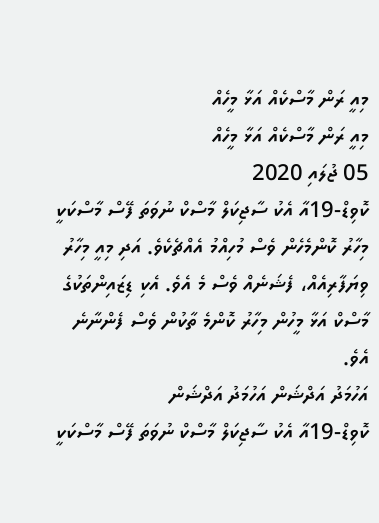މިއީ ރަން މާސްކެއް އަޅާ މީހެއް
މިއީ ރަން މާސްކެއް އަޅާ މީހެއް
05 ޖުލައި 2020
ކޮވިޑް-19އާ އެކު ސާޖިކަލް މާސްކް ނުވަތަ ފޭސް މާސްކަކީ މިހާރު ކޮންމެހެން ވެސް މުހިއްމު އެއްޗެކެވެ. އަދި މިއީ މިހާރު ވިޔަފާރިއެއް، ފެޝަނެއް ވެސް މެ އެވެ. އެކި ޑިޒައިންތަކުގެ މާސްކް އަޅާ މީހުން މިހާރު ކޮންމެ ތާކުން ވެސް ފެންނާނެ އެވެ.
އަހުމަދު އަދްޝަން އަހުމަދު އަދްޝަން
ކޮވިޑް-19އާ އެކު ސާޖިކަލް މާސްކް ނުވަތަ ފޭސް މާސްކަކީ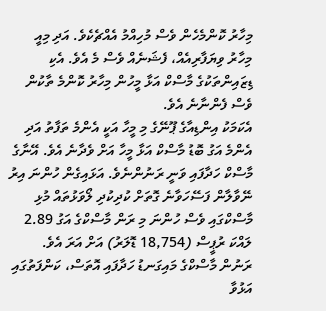މިހާރު ކޮންމެހެން ވެސް މުހިއްމު އެއްޗެކެވެ. އަދި މިއީ މިހާރު ވިޔަފާރިއެއް، ފެޝަނެއް ވެސް މެ އެވެ. އެކި ޑިޒައިންތަކުގެ މާސްކް އަޅާ މީހުން މިހާރު ކޮންމެ ތާކުން ވެސް ފެންނާނެ އެވެ.
އެކަމަކު އިންޑިއާގެ ޕޫނޭގެ މި މީހާ އަކީ އެންމެ ތަފާތު އަދި އެންމެ އަގު ބޮޑު މާސްކް އަޅާ މީހާ އަށް ވެދާނެ އެވެ. އޭނާގެ މާސްކް ހަދާފައި ވަނީ ރަނުންނެވެ. އަޅައިގެން ހުންނަ އިރު ނޭވާލާން ފަސޭހަވާނެ ގޮތަށް ކުދިކުދި ލޯވަޅުތައް މުޅި މާސްކްގައި ވެސް ހުންނަ މި ރަން މާސްކްގެ އަގު 2.89 ލައްކަ ރުޕީސް (18,754 ޑޮލަރު) އަށް އަރަ އެވެ.
ރަނުން މާސްކްގެ މައިގަނޑު ހަދާފައި އޮތަސް، ކަންފަތުގައި އަޅުވާ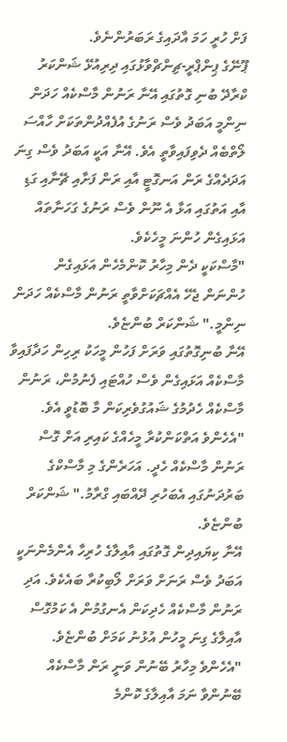ފަށް ހުރީ ހަމަ އާދައިގެ ރަބަރުންނެވެ.
ޕޫނޭގެ ޕިންޕްރީ-ޗިންޗްވާޅުގައި ދިރިއުޅޭ ޝަންކަރު ކްރާދޭ ބުނި ގޮތުގައި އޭނާ ރަނުން މާސްކެއް ހަދަން ނިންމީ އަބަދު ވެސް ރަނުގެ އުފެއްދުންތަކަށް ހާއްސަ ލޯތްބެއް ދެވިފައިވާތީ އެވެ. އޭނާ އަކީ އަބަދު ވެސް ގިނަ އަދަދެއްގެ ރަން އަނގޮޓީ އާއި ރަން ފަށާއި ޗޭނާއި ގަޑި އާއި އަތުގައި އަޅާ އެ ނޫން ވެސް ރަނުގެ ގަހަނާތައް އަޅައިގެން ހުންނަ މީހެކެވެ.
"މާސްކަކީ ދެން މިހާރު ކޮންމެހެން އަޅައިގެން ހުންނަން ޖެހޭ އެއްޗަކަށްވާތީ ރަނުން މާސްކެއް ހަދަން ނިންމީ." ޝަންކަރް ބުންޏެވެ.
އޭނާ ބުނިގޮތުގައި ވަރަށް ފަހުން މީހަކު ރިހިން ހަދާފައިވާ މާސްކެއް އަޅައިގެން ވެސް ހުއްޓައި ފެނުމުން، ރަނުން މާސްކެއް ހެދުމުގެ ޝައުގުވެރިކަން މާ ބޮޑުވީ އެވެ.
"އެހެންވެ އަތްކަންކުރާ މީހެއްގެ ކައިރި އަށް ގޮސް ރަނުން މާސްކެއް ހެދީ. އަހަރެންގެ މި މާސްކްގެ ބަރުދަނުގައި އެބަހުރި ދޭއްބައި ގްރާމު." ޝަންކަރް ބުންޏެވެ.
އޭނާ ކިޔައިދިން ގޮތުގައި އާއިލާގެ ހުރިހާ އެންމެންނަކީ އަބަދު ވެސް ރަނަށް ވަރަށް ލޯބިކުރާ ބައެކެވެ. އަދި ރަނުން މާސްކެއް ހެދިކަން އެނގުމުން އެ ކަމުގޮސް އާއިލާގެ ގިނަ މީހުން އުޅުނު ކަމަށް ބުންޏެވެ.
"އެހެންވެ މިހާރު ބޭނުން ވަނީ ރަން މާސްކެއް ބޭނުންވާ ނަމަ އާއިލާގެ ކޮންމެ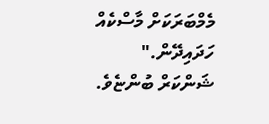މެމްބަރަކަށް މާސްކެއް ހަދައިދޭން." ޝަންކަރް ބުންޏެވެ.